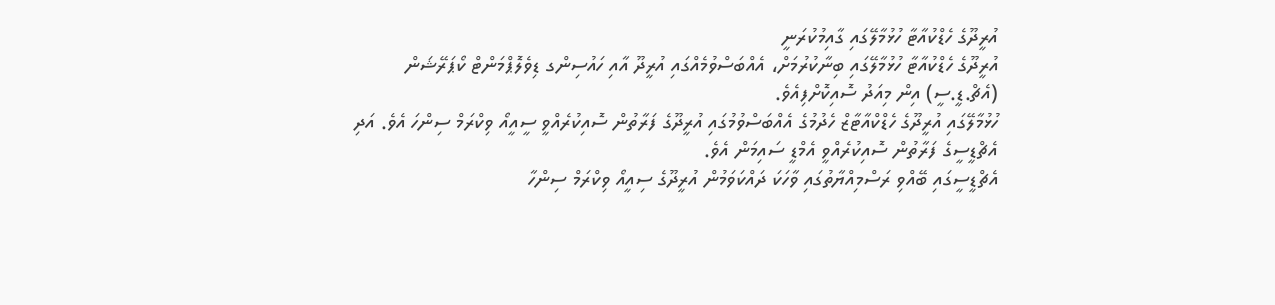އުރީދޫގެ ހެޑްކުއާޓާ ހުޅުމާލޭގައި ގާއިމުކުރަނީ
އުރީދޫގެ ހެޑްކުއާޓާ ހުޅުމާލޭގައި ބިނާކުރުމަށް، އެއްބަސްވުމެއްގައި އުރީދޫ އާއި ހައުސިންގ ޑިވެލޮޕްމަންޓް ކޯޕަރޭޝަން (އެޗް.ޑީ.ސީ) އިން މިއަދު ސޮއިކޮށްފިއެވެ.
ހުޅުމާލޭގައި އުރީދޫގެ ހެޑްކްއާޓާޒް ހެދުމުގެ އެއްބަސްވުމުގައި އުރީދޫގެ ފަރާތުން ސޮއިކުރެއްވީ ސީއީއޯ ވިކްރަމް ސިންހަ އެވެ. އަދި އެޗްޑީސީގެ ފަރާތުން ސޮއިކުރެއްވީ އެމްޑީ ސައިމަން އެވެ.
އެޗްޑީސީގައި ބޭއްވި ރަސްމިއްޔާތުގައި ވާހަކަ ދައްކަވަމުން އުރީދޫގެ ސިއީއޯ ވިކްރަމް ސިންހާ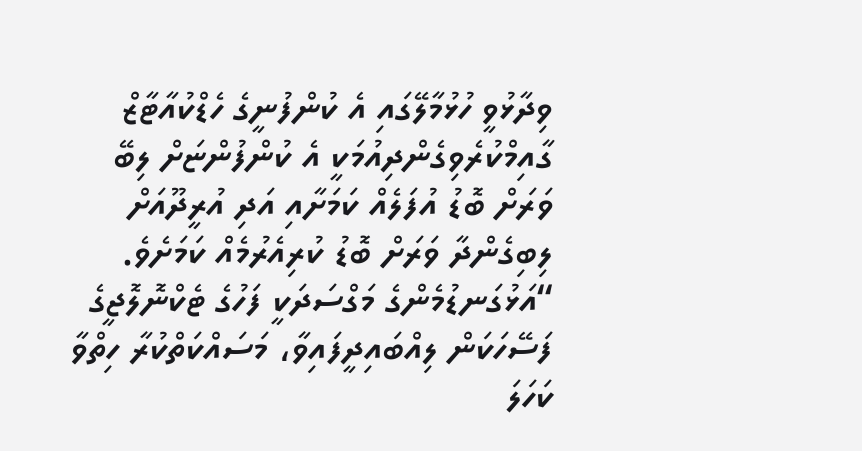ވިދާޅުވީ ހުޅުމާލޭގައި އެ ކުންފުނީގެ ހެޑްކުއާޓާޒް ގާއިމްކުރެވިގެންދިއުމަކީ އެ ކުންފުންޏަށް ލިބޭ ވަރަށް ބޮޑު އުފަލެއް ކަމަށާއި އަދި އުރީދޫއަށް ލިބިގެންދާ ވަރަށް ބޮޑު ކުރިއެރުމެއް ކަމަށެވެ.
“އަޅުގަނޑުމެންގެ މަގްސަދަކީ ފަހުގެ ޓެކްނޮލޮޖީގެ ފަސޭހަކަން ލިއްބައިދީފައިވާ، މަސައްކަތްކުރާ ހިތްވާ ކަހަލަ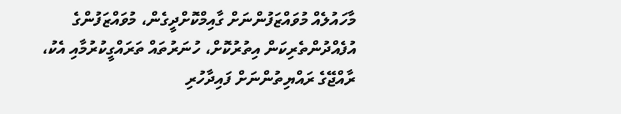މާހައުލެއް މުވައްޒަފުންނަށް ގާއިމްކޮށްދީގެން، މުވައްޒަފުންގެ އުފެއްދުންތެރިކަން އިތުރުކޮށް، ހުނަރުތައް ތަރައްގީކުރުމާއި އެކު، ރާއްޖޭގެ ރައްޔިތުންނަށް ފައިދާހުރި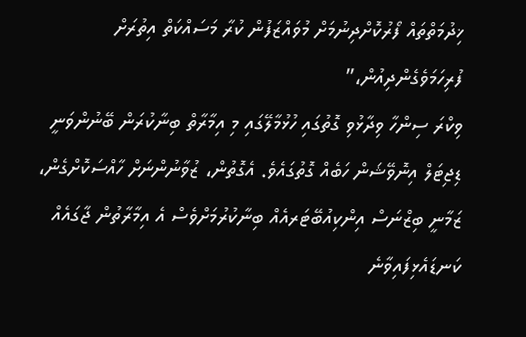ޚިދުމަތްތައް ފޯރުކޮށްދިނުމަށް މުވައްޒަފުން ކުރާ މަސައްކަތް އިތުރަށް ފުރިހަމަވެގެންދިއުން،”
ވިކްރަ ސިންހާ ވިދާޅުވި ގޮތުގައި ހުޅުމާލޭގައި މި އިމާރާތް ބިނާކުރަން ބޭނުންވަނީ ޑިޖިޓަލް އިނޮވޭޝަން ހަބެއް ގޮތުގައެވެ. އެގޮތުން، ޒުވާނުންނަށް ހާއްސަކޮށްގެން، ޒަމާނީ ބިޒްނަސް އިންކިއުބޭޓަރއެއް ބިނާކުރުމަށްވެސް އެ އިމާރާތުން ޖާގައެއް ކަނޑައެޅިފައިވާނެ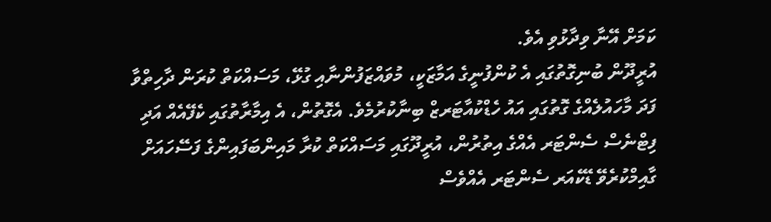ކަމަށް އޭނާ ވިދާޅުވި އެވެ.
އުރީދޫން ބުނިގޮތުގައި އެ ކުންފުނީގެ އަމާޒަކީ، މުވައްޒަފުންނާއި ގުޅޭ، މަސައްކަތް ކުރަން ދާހިތްވާ ފަދަ މާހައުލެއްގެ ގޮތުގައި އައު ހެޑްކުއާޓަރޒް ބިނާކުރުމެވެ. އެގޮތުން، އެ އިމާރާތުގައި ކެފޭއެއް އަދި ފިޓްނެސް ސެންޓަރ އެއްގެ އިތުރުން، އުރީދޫގައި މަސައްކަތް ކުރާ މައިންބަފައިންގެ ފަސޭހައަށް ގާއިމްކުރެވޭ ޑޭކެއަރ ސެންޓަރ އެއްވެސް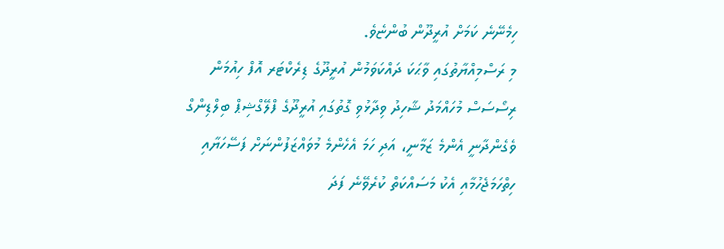ހިމެނޭނެ ކަމަށް އުރީދޫން ބުންޏެވެ.
މި ރަސްމިއްޔާތުގައި ވާޙަކަ ދައްކަވަމުން އުރީދޫގެ ޑިރެކްޓަރ އޮފް ހިއުމަން ރިސޯސަސް މުހައްމަދު ޝާހިދު ވިދާޅުވި ގޮތުގައި އުރީދޫގެ ފްލޭގްޝިޕް ބިލްޑިންގް ވެގެންދާނީ އެންމެ ޒަމާނީ، އަދި ހަމަ އެހެންމެ މުވައްޒަފުންނަށް ފަސޭހަޔާއި ހިތްހަމަޖެހުމާއި އެކު މަސައްކަތް ކުރެވޭނެ ފަދަ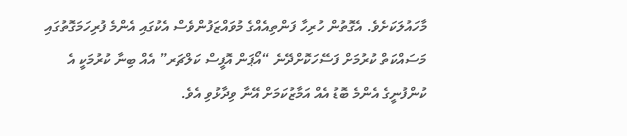މާހައުލަކަށެވެ. އެގޮތުން ހުރިހާ ފަންތިއެއްގެ މުވައްޒަފުންވެސް އެކުގައި އެންމެ ފުރިހަމަގޮތުގައި މަސައްކަތް ކުރުމަށް ފަސޭހަކޮށްދޭނެ “އޯޕަން އޮފީސް ކަލްޗަރ” އެއް ބިނާ ކުރުމަކީ އެ ކުންފުނީގެ އެންމެ ބޮޑު އެއް އަމާޒުކަމަށް އޭނާ ވިދާޅުވި އެވެ.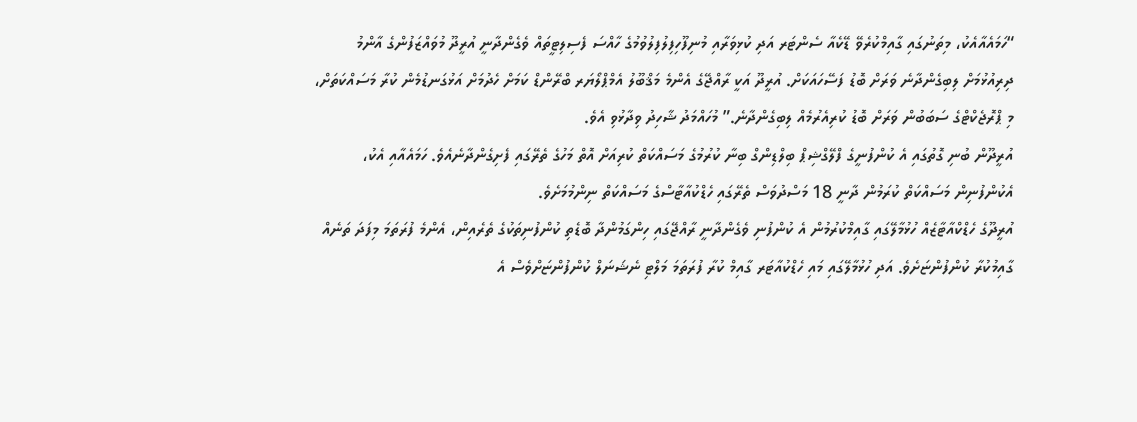“ހަމައެއާއެކު، މިތަނުގައި ގާއިމްކުރެވޭ ޑޭކެއާ ސެންޓަރ އަދި ކުޅިވަރާއި މުނިފޫހިފިލުފިލުވުމުގެ ހާއްސަ ފެސިލިޓީތައް ވެގެންދާނީ އުރީދޫ މުވައްޒަފުންގެ އާންމު ދިރިއުޅުމަށް ލިބިގެންދާނެ ވަރަށް ބޮޑު ފަސޭހައަކަށް. އުރީދޫ އަކީ ރާއްޖޭގެ އެންމެ މަޤްބޫލު އެމްޕްލޯޔަރ ބްރޭންޑް ކަމަށް ހެދުމަށް އަޅުގަނޑުމެން ކުރާ މަސައްކަތަށް، މި ޕްރޮޖެކްޓްގެ ސަބަބުން ވަރަށް ބޮޑު ކުރިއެރުމެއް ލިބިގެންދާނެ.” މުހައްމަދު ޝާހިދު ވިދާޅުވި އެވެ.
އުރީދޫން ބުނި ގޮތުގައި އެ ކުންފުނީގެ ފްލޭގްޝިޕް ބިލްޑިންގް ބިނާ ކުރުމުގެ މަސައްކަތް ކުރިއަށް އޮތް މަހުގެ ތެރޭގައި ފެށިގެންދާނެއެވެ. ހަމައެއާއި އެކު، އެކުންފުނިން މަސައްކަތް ކުރަމުން ދާނީ 18 މަސްދުވަސް ތެރޭގައި ހެޑްކުއާޓާސްގެ މަސައްކަތް ނިންމުމަށެވެ.
އުރީދޫގެ ހެޑްކްއާޓާޒެއް ހުޅުމާލޭގައި ގާއިމްކުރުމުން އެ ކުންފުނި ވެގެންދާނީ ރާއްޖޭގައި ހިންގަމުންދާ ބޮޑެތި ކުންފުނިތަކުގެ ތެރެއިން، އެންމެ ފުރަތަމަ މިފަދަ ތަނެއް ގާއިމުކުރާ ކުންފުންޏަށެވެ. އަދި ހުޅުމާލޭގައި މައި ހެޑްކުއާޓަރ ގާއިމް ކުރާ ފުރަތަމަ މަލްޓި ނެޝަނަލް ކުންފުންޏަށްވެސް އެ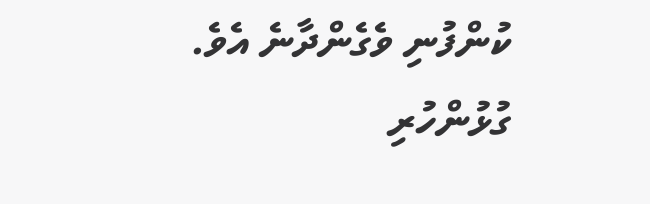ކުންފުނި ވެގެންދާނެ އެވެ.
ގުޅުންހުރި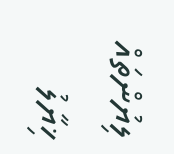ލިޔުންތައް
ޚިޔާލު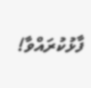ފާޅުކުރައްވާ!